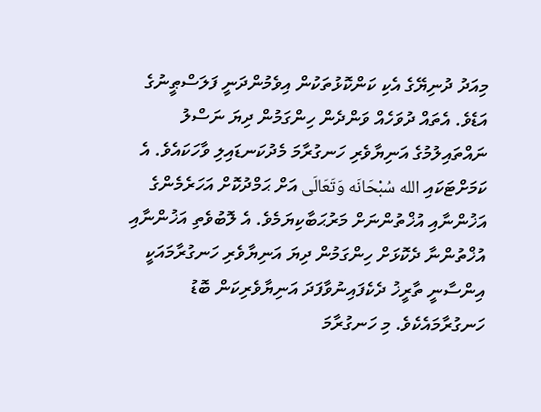މިއަދު ދުނިޔޭގެ އެކި ކަންކޮޅުތަކުން އިވެމުންދަނީ ފަލަސްޠީނުގެ އަޑެވެ. އެތައް ދުވަހެއް ވަންދެން ހިންގަމުން ދިޔަ ނަސްލު ނައްތައިލުމުގެ އަނިޔާވެރި ހަނގުރާމަ މެދުކަނޑައިލި ވާހަކައެވެ. އެ ކަމަށްޓަކައި الله سُبْحَانَه وَتَعَالَى އަށް ޙަމްދުކޮށް އަހަރެމެންގެ އަޚުންނާއި އުޚްތުންނަށް މަރުޙަބާކިޔަމެވެ. އެ ލޮބުވެތި އަޚުންނާއި އުޚްތުންނާ ދެކޮޅަށް ހިންގަމުން ދިޔަ އަނިޔާވެރި ހަނގުރާމައަކީ އިންސާނީ ތާރީޚު ދެކެފައިނުވާފަދަ އަނިޔާވެރިކަން ބޮޑު ހަނގުރާމައެކެވެ. މި ހަނގުރާމަ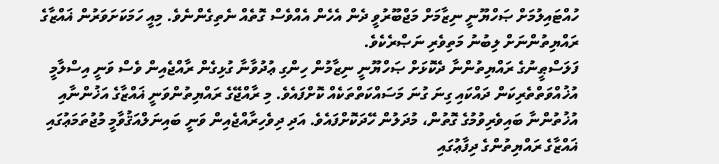ހުއްޓައިލުމަށް ޞަހްޔޫނީ ނިޒާމަށް މަޖްބޫރުވީ ދެން އެހެން އެއްވެސް ގޮތެއް ނެތިގެންނެވެ. މިއީ ހަމަކަށަވަރުން ޣައްޒާގެ ރައްޔިތުންނަށް ލިބުނު މަތިވެރި ނަޞްރެކެވެ.
ފަލަސްޠީނުގެ ރައްޔިތުންނާ ދެކޮޅަށް ޞަހްޔޫނީ ނިޒާމުން ހިންގި ޢުދުވާނާ ގުޅިގެން ރާއްޖެއިން ވެސް ވަނީ އިސްލާމީ އުޚުއްވަތްތެރިކަން ދައްކައި ގިނަ ގުނަ މަސައްކަތްތަކެއް ކޮށްފައެވެ. މި ރާއްޖޭގެ ރައްޔިތުންވަނީ ޣައްޒާގެ އަޚުންނާއި އުޚުތުންނާ ބައިވެރިވުމުގެ ގޮތުން، މުދަލުން ހޭދަކޮށްފައެވެ. އަދި ދިވެހިރާއްޖެއިން ވަނީ ބައިނަލްއަޤުވާމީ މުޖުތަމަޢުގައި ޣައްޒާގެ ރައްޔިތުންގެ ދިފާޢުގައި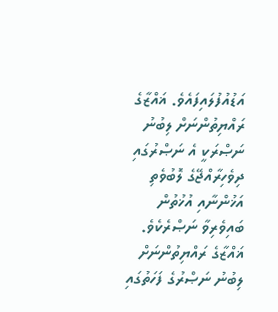އަޑުއުފުލައިފައެވެ. ޣައްޒާގެ ރައްޔިތުންނަށް ލިބުނު ނަޞްރަކީ އެ ނަޞްރުގައި ދިވެހިރާއްޖޭގެ ލޮބުވެތި އަޚުންނާއި އުޚުތުން ބައިވެރިވާ ނަޞްރެކެވެ.
ޣައްޒާގެ ރައްޔިތުންނަށް ލިބުނު ނަޞްރުގެ ފަހަތުގައި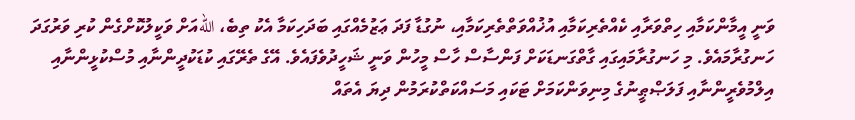ވަނީ އީމާންކަމާއި ހިތްވަރާއި ކެއްތެރިކަމާއި އުޚުއްވަތްތެރިކަމާއި، ނުގުޑާ ފަދަ ޢަޒުމެއްގައި ބަދަހިކަމާ އެކު ތިބެ، اللهއަށް ވަކީލުކޮށްގެން ކުރި ވަރުގަދަ ހަނގުރާމައެވެ. މި ހަނގުރާމައިގައި ގާތްގަނޑަކަށް ފަންސާސް ހާސް މީހުން ވަނީ ޝަހީދުވެފައެވެ. އޭގެ ތެރޭގައި ކުޑަކުދީންނާއި މުސްކުޅީންނާއި އިލްމުވެރީންނާއި ފަލަޞްޠީނުގެ މިނިވަންކަމަށް ޓަކައި މަސައްކަތްކުރަމުން ދިޔަ އެތައް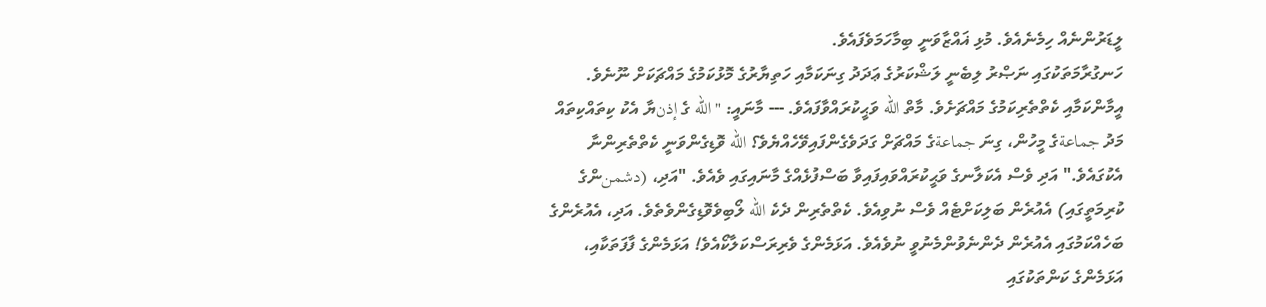ލީޑަރުންނެއް ހިމެނެއެވެ. މުޅި ޣައްޒާވަނީ ބިމާހަމަވެފައެވެ.
ހަނގުރާމަތަކުގައި ނަޞްރު ލިބެނީ ލަޝްކަރުގެ ޢަދަދު ގިނަކަމާއި ހަތިޔާރުގެ މޮޅުކަމުގެ މައްޗަކަށް ނޫނެވެ. އީމާންކަމާއި ކެތްތެރިކަމުގެ މައްޗަށެވެ. މާތް الله ވަޙީކުރައްވާފައެވެ. --- މާނައީ: "الله ގެ إذنޔާ އެކު ކިތައްކިތައް މަދު جماعةގެ މީހުން، ގިނަ جماعةގެ މައްޗަށް ގަދަވެގެންފައިވޭހެއްޔެވެ؟ الله ވޮޑިގެންވަނީ ކެތްތެރިންނާ އެކުގައެވެ." އަދި ވެސް އެކަލާނގެ ވަޙީކުރައްވައިފައިވާ ބަސްފުޅެއްގެ މާނައިގައި ވެއެވެ. "އަދި، (دشمنންގެ ކުރިމަތީގައި) އެއުރެން ބަލިކަށްޓެއް ވެސް ނުވިއެވެ. ކެތްތެރިން ދެކެ الله ލޯބިވެވޮޑިގެންވެތެވެ. އަދި، އެއުރެންގެ ބަހެއްކަމުގައި އެއުރެން ދެންނެވުންމެނުވީ ނުވެއެވެ. އަޅަމެންގެ ވެރިރަސްކަލާކޯއެވެ! އަޅަމެންގެ ފާފަތަކާއި، އަޅަމެންގެ ކަންތަކުގައި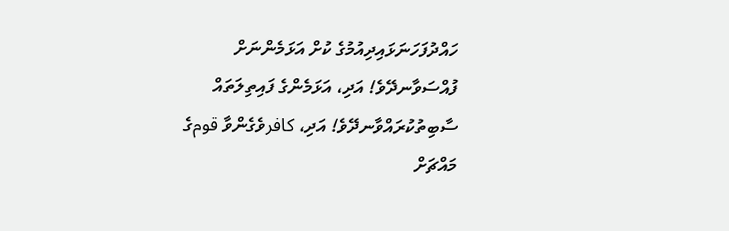ހައްދުފަހަނަޅައިދިއުމުގެ ކުށް އަޅަމެންނަށް ފުއްސަވާނދޭވެ! އަދި، އަޅަމެންގެ ފައިތިލަތައް ސާބިތުކުރައްވާނދޭވެ! އަދި، كافرވެގެންވާ قومގެ މައްޗަށް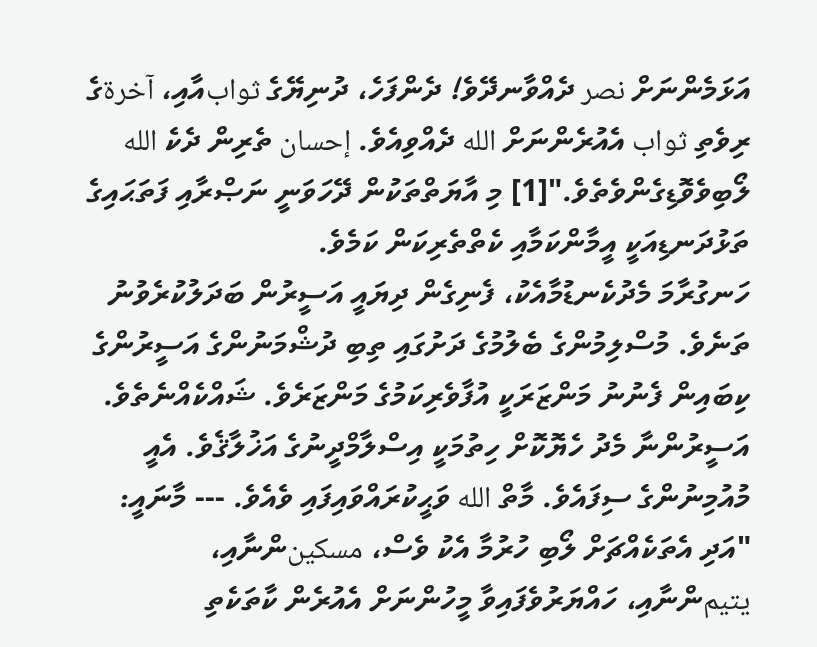އަޅަމެންނަށް نصر ދެއްވާނދޭވެ! ދެންފަހެ، ދުނިޔޭގެ ثوابއާއި، آخرةގެ ރިވެތި ثواب އެއުރެންނަށް الله ދެއްވިއެވެ. إحسان ތެރިން ދެކެ الله ލޯބިވެވޮޑިގެންވެތެވެ."[1] މި އާޔަތްތަކުން ދޭހަވަނީ ނަޞްރާއި ފަތަޙައިގެ ތަޅުދަނޑިއަކީ އީމާންކަމާއި ކެތްތެރިކަން ކަމެވެ.
ހަނގުރާމަ މެދުކެނޑުމާއެކު، ފެނިގެން ދިޔައީ އަސީރުން ބަދަލުކުރެވުނު ތަނެވެ. މުސްލިމުންގެ ބެލުމުގެ ދަށުގައި ތިބި ދުޝްމަނުންގެ އަސީރުންގެ ކިބައިން ފެނުނު މަންޒަރަކީ އުފާވެރިކަމުގެ މަންޒަރެވެ. ޝައްކެއްނެތެވެ. އަސީރުންނާ މެދު ހެޔޮކޮށް ހިތުމަކީ އިސްލާމްދީނުގެ އަޚުލާޤެވެ. އެއީ މުއުމިނުންގެ ސިފައެވެ. މާތް الله ވަޙީކުރައްވައިފައި ވެއެވެ. --- މާނައީ: "އަދި އެތަކެއްޗަށް ލޯބި ހުރުމާ އެކު ވެސް، مسكينންނާއި، يتيمންނާއި، ހައްޔަރުވެފައިވާ މީހުންނަށް އެއުރެން ކާތަކެތި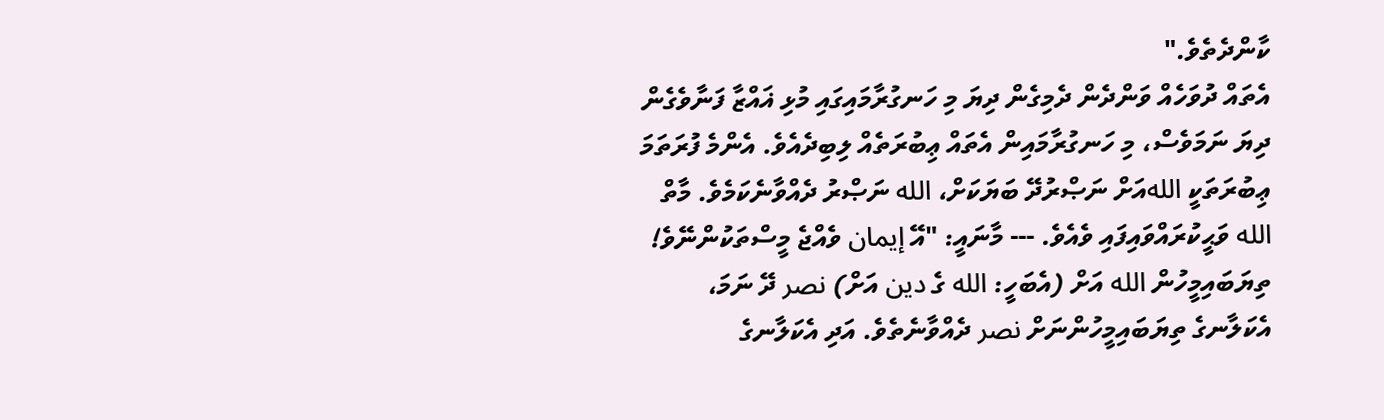ކާންދެތެވެ."
އެތައް ދުވަހެއް ވަންދެން ދެމިގެން ދިޔަ މި ހަނގުރާމައިގައި މުޅި ޣައްޒާ ފަނާވެގެން ދިޔަ ނަމަވެސް، މި ހަނގުރާމައިން އެތައް ޢިބުރަތެއް ލިބިދެއެވެ. އެންމެ ފުރަތަމަ ޢިބުރަތަކީ اللهއަށް ނަޞްރުދޭ ބަޔަކަށް، الله ނަޞްރު ދެއްވާނެކަމެވެ. މާތް الله ވަޙީކުރައްވައިފައި ވެއެވެ. --- މާނައީ: "އޭ إيمان ވެއްޖެ މީސްތަކުންނޭވެ! ތިޔަބައިމީހުން الله އަށް (އެބަހީ: الله ގެ دين އަށް) نصر ދޭ ނަމަ، އެކަލާނގެ ތިޔަބައިމީހުންނަށް نصر ދެއްވާނެތެވެ. އަދި އެކަލާނގެ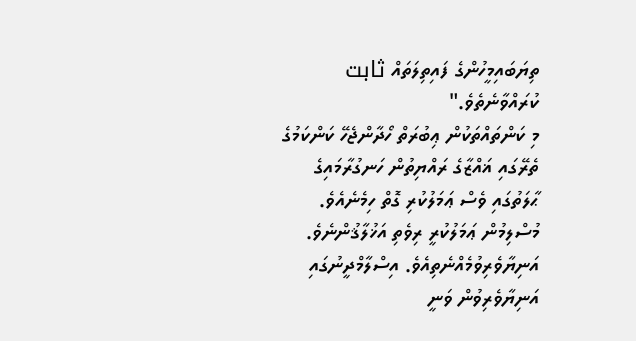ތިޔަބައިމީހުންގެ ފައިތިލަތައް ثابت ކުރައްވާނެތެވެ."
މި ކަންތައްތަކުން ޢިބުރަތް ހޯދާންޖެހޭ ކަންކަމުގެ ތެރޭގައި ޣައްޒާގެ ރައްޔިތުން ހަނގުރާމައިގެ ޙާލަތުގައި ވެސް ޢަމަލުކުރި ގޮތް ހިމެނެއެވެ. މުސްލިމުން ޢަމަލުކުރީ ރިވެތި އަޚުލާޤުންނެވެ. އަނިޔާވެރިވުމެއްނެތިއެވެ. އިސްލާމްދީނުގައި އަނިޔާވެރިވުން ވަނީ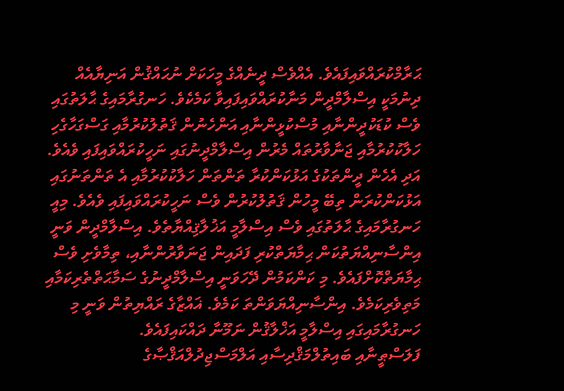ޙަރާމްކުރައްވައިފައެވެ. އެއްވެސް ދީނެއްގެ މީހަކަށް ނުޙައްޤުން އަނިޔާއެއް ދިނުމަކީ އިސްލާމްދީން މަނާކުރައްވައިފައިވާ ކަމެކެވެ. ހަނގުރާމައިގެ ޙާލަތުގައި ވެސް ކުޑަކުދީންނާއި މުސްކުޅީންނާއި އަންހެނުން ޤަތުލުކުރުމާއި ގަސްގަހާގެހި ހަލާކުކުރުމާއި ޖަނާވާރުތައް މެރުން އިސްލާމްދީނުގައި ނަހީކުރައްވައިފައި ވެއެވެ. އަދި އެހެން ދީންތަކުގެ އަޅުކަންކުރާ ތަންތަން ހަލާކުކުރުމާއި އެ ތަންތަނުގައި އަޅުކަންކުރަން ތިބޭ މީހުން ޤަތުލުކުރުން ވެސް ނަހީކުރައްވައިފައި ވެއެވެ. މިއީ ހަނގުރާމައިގެ ޙާލަތުގައި ވެސް އިސްލާމީ އަޚުލާޤިއްޔާތެވެ. އިސްލާމްދީން ވަނީ އިންސާނިއްޔަތުކަން ޙިމާޔަތްކުރި ފަދައިން ޖަނަވާރުންނާއި، ތިމާވެށި ވެސް ޙިމާޔަތްކޮށްފައެވެ. މި ކަންކަމުން ދޭހަވަނީ އިސްލާމްދީނުގެ ސަމާޙަތްތެރިކަމާއި މަތިވެރިކަމެވެ. އިންސާނިއްޔަވަންތަ ކަމެވެ. ޣައްޒާގެ ރައްޔިތުން ވަނީ މި ހަނގުރާމައިގައި އިސްލާމީ އަޚްލާޤުން ނަމޫނާ ދައްކައިފައެވެ.
ފަލަސްޠީނާއި ބައިތުލްމަޤްދިސާއި އަލްމަސްޖިދުލްއަޤްޞާގެ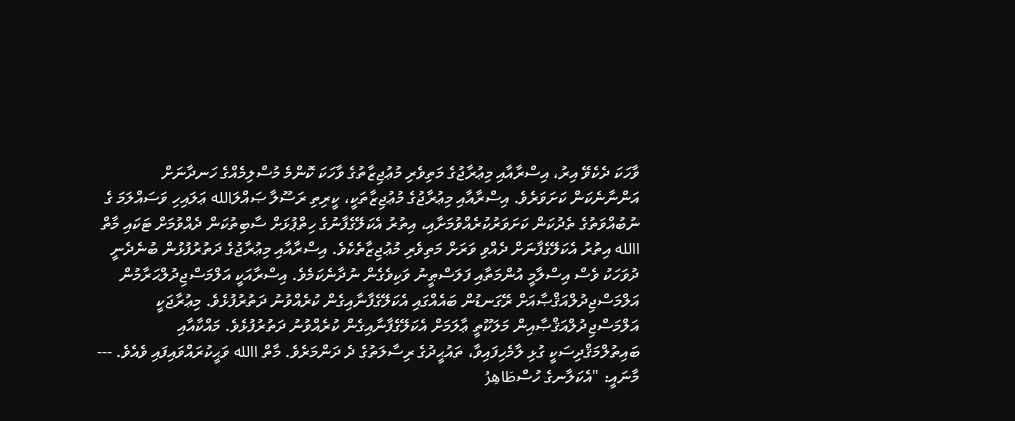ވާހަކަ ދެކެވޭ އިރު، އިސްރާއާއި މިޢުރާޖުގެ މަތިވެރި މުޢުޖިޒާތުގެ ވާހަކަ ކޮންމެ މުސްލިމެއްގެ ހަނދާނަށް އަންނާނެކަން ކަށަވަރެވެ. އިސްރާއާއި މިޢުރާޖުގެ މުޢުޖިޒާތަކީ، ކީރިތި ރަސޫލާ ޞައްލަالله ޢަލައިހި ވަސައްލަމަ ގެ ނުބުއްވަތުގެ ތެދުކަން ކަށަވަރުކުރެއްވުމަށާއި، އިތުރު އެކަލޭގެފާނުގެ ހިތްޕުޅަށް ސާބިތުކަން ދެއްވުމަށް ޓަކައި މާތް االله އިތުރު އެކަލޭގެފާނަށް ދެއްވި ވަރަށް މަތިވެރި މުޢުޖިޒާތެކެވެ. އިސްރާއާއި މިޢުރާޖުގެ ދަތުރުފުޅުން ބުނެދެނީ ދުވަހަކު ވެސް އިސްލާމީ އުންމަތާއި ފަލަސްޠީނު ވަކިވެގެން ނުދާނެކަމެވެ. އިސްރާއަކީ އަލްމަސްޖިދުލްޙަރާމުން އަލްމަސްޖިދުލްއަޤްޞާއަށް ރޭގަނޑުން ބައެއްގައި އެކަލޭގެފާނާއިގެން ކުރެއްވުނު ދަތުރުފުޅެވެ. މިޢުރާޖަކީ އަލްމަސްޖިދުލްއަޤްޞާއިން މަލަކޫތީ ޢާލަމަށް އެކަލޭގެފާނާއިގެން ކުރެއްވުނު ދަތުރުފުޅެވެ. މައްކާއާއި ބައިތުލްމަޤްދިސަކީ ގުޅި ލާމެހިފައިވާ، ތައުޙީދުގެ ރިސާލަތުގެ ދެ ދަންމަރެވެ. މާތް االله ވަޙީކުރައްވައިފައި ވެއެވެ. --- މާނައީ: "އެކަލާނގެ ހުސްطَاهِرُ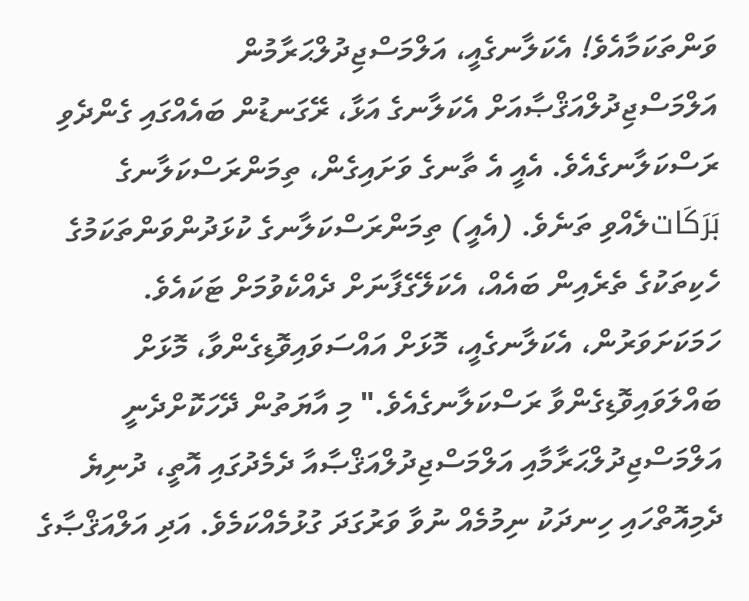ވަންތަކަމާއެވެ! އެކަލާނގެއީ، އަލްމަސްޖިދުލްޙަރާމުން އަލްމަސްޖިދުލްއަޤްޞާއަށް އެކަލާނގެ އަޅާ، ރޭގަނޑުން ބައެއްގައި ގެންދެވި ރަސްކަލާނގެއެވެ. އެއީ އެ ތާނގެ ވަށައިގެން، ތިމަންރަސްކަލާނގެ بَرَكَاتލެއްވި ތަނެވެ. (އެއީ) ތިމަންރަސްކަލާނގެ ކުޅަދުންވަންތަކަމުގެ ހެކިތަކުގެ ތެރެއިން ބައެއް، އެކަލޭގެފާނަށް ދެއްކެވުމަށް ޓަކައެވެ. ހަމަކަށަވަރުން، އެކަލާނގެއީ، މޮޅަށް އައްސަވައިވޮޑިގެންވާ، މޮޅަށް ބައްލަވައިވޮޑިގެންވާ ރަސްކަލާނގެއެވެ." މި އާޔަތުން ދޭހަކޮށްދެނީ އަލްމަސްޖިދުލްޙަރާމާއި އަލްމަސްޖިދުލްއަޤްޞާއާ ދެމެދުގައި އޮތީ، ދުނިޔެ ދެމިއޮތްހައި ހިނދަކު ނިމުމެއް ނުވާ ވަރުގަދަ ގުޅުމެއްކަމެވެ. އަދި އަލްއަޤްޞާގެ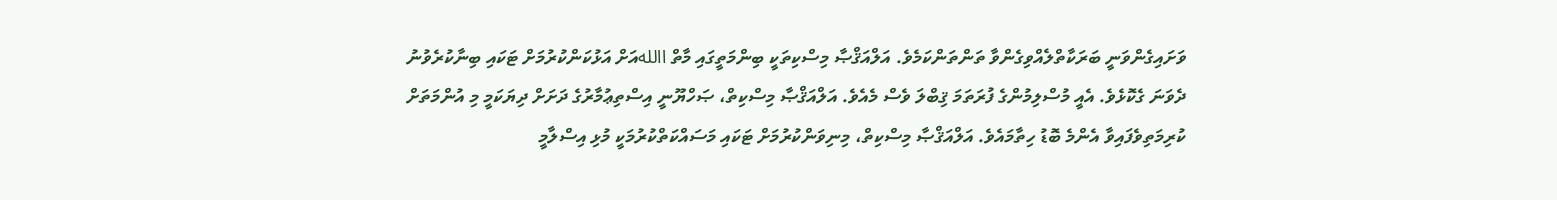ވަށައިގެންވަނީ ބަރަކާތްލެއްވިގެންވާ ތަންތަންކަމެވެ. އަލްއަޤްޞާ މިސްކިތަކީ ބިންމަތީގައި މާތް االلهއަށް އަޅުކަންކުރުމަށް ޓަކައި ބިނާކުރެވުނު ދެވަނަ ގެކޮޅެވެ. އެއީ މުސްލިމުންގެ ފުރަތަމަ ޤިބްލަ ވެސް މެއެވެ. އަލްއަޤްޞާ މިސްކިތް، ޞަހްޔޫނީ އިސްތިޢުމާރުގެ ދަށަށް ދިޔަކަމީ މި އުންމަތަށް ކުރިމަތިވެފައިވާ އެންމެ ބޮޑު ހިތާމައެވެ. އަލްއަޤްޞާ މިސްކިތް، މިނިވަންކުރުމަށް ޓަކައި މަސައްކަތްކުރުމަކީ މުޅި އިސްލާމީ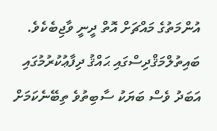އުންމަތުގެ މައްޗަށް އޮތް ދީނީ ވާޖިބެކެވެ.
ބައިތުލްމަޤްދިސްގައި ޙައްޤު ދިފާޢުކުރުމުގައި އަބަދު ވެސް ބަޔަކު ސާބިތުވެ ތިބޭނެކަމަށް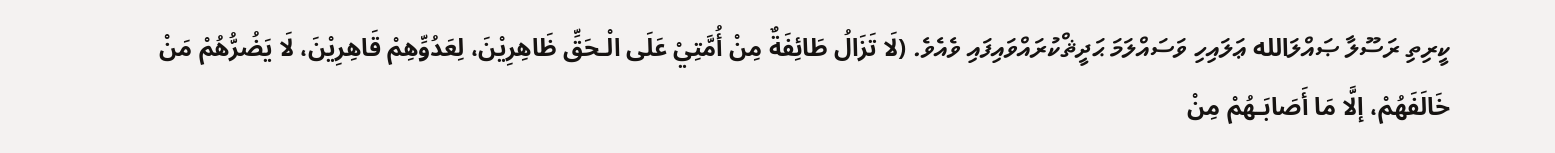ކީރިތި ރަސޫލާ ޞައްލަالله ޢަލައިހި ވަސައްލަމަ ޙަދީޘްކުރައްވައިފައި ވެއެވެ. (لَا تَزَالُ طَائِفَةٌ مِنْ أُمَّتِيْ عَلَى الْـحَقِّ ظَاهِرِيْنَ، لِعَدُوِّهِمْ قَاهِرِيْنَ، لَا يَضُرُّهُمْ مَنْ خَالَفَهُمْ، إلَّا مَا أَصَابَـهُمْ مِنْ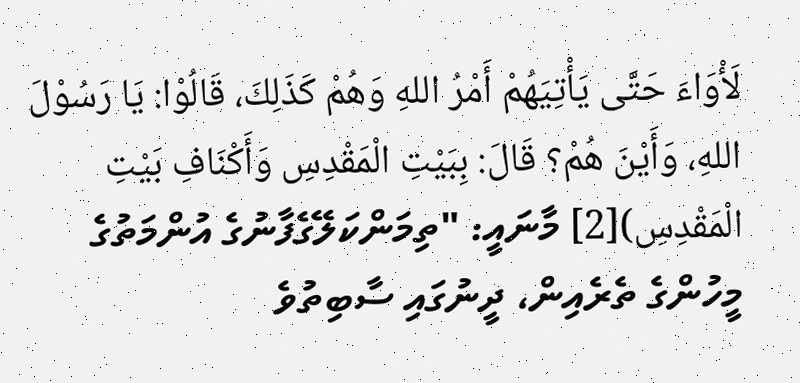لَأْوَاءَ حَتَّى يَأْتِيَهُمْ أَمْرُ اللهِ وَهُمْ كَذَلِكَ، قَالُوْا: يَا رَسُوْلَ اللهِ، وَأَيْنَ هُمْ؟ قَالَ: بِبَيْتِ الْمَقْدِسِ وَأَكْنَافِ بَيْتِ الْمَقْدِسِ)[2] މާނައީ: "ތިމަންކަލޭގެފާނުގެ އުންމަތުގެ މީހުންގެ ތެރެއިން، ދީނުގައި ސާބިތުވެ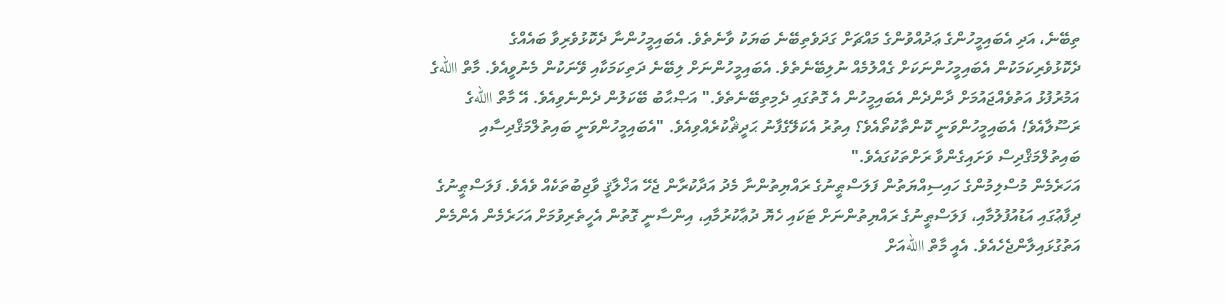ތިބޭނެ، އަދި އެބައިމީހުންގެ ޢަދުއްވުންގެ މައްޗަށް ގަދަވެތިބޭނެ ބަޔަކު ވާނެތެވެ. އެބައިމީހުންނާ ދެކޮޅުވެރިވާ ބައެއްގެ ދެކޮޅުވެރިކަމަކުން އެބައިމީހުންނަކަށް ގެއްލުމެއް ނުލިބޭނެތެވެ. އެބައިމީހުންނަށް ލިބޭނެ ދަތިކަމަކާއި ވޭނަކުން މެނުވީއެވެ. މާތް االلهގެ އަމުރުފުޅު އަތުވެއްޖައުމަށް ދާންދެން އެބައިމީހުން އެ ގޮތުގައި ދެމިތިބޭނެތެވެ." އަޞްޙާބު ބޭކަލުން ދެންނެވިއެވެ. އޭ މާތް االلهގެ ރަސޫލާއެވެ! އެބައިމީހުންވަނީ ކޮންތާކުތޯއެވެ؟ އިތުރު އެކަލޭގެފާނު ޙަދީޘްކުރެއްވިއެވެ. "އެބައިމީހުންވަނީ ބައިތުލްމަޤްދިސާއި ބައިތުލްމަޤްދިސް ވަށައިގެންވާ ރަށްތަކުގައެވެ."
އަހަރެމެން މުސްލިމުންގެ ހައިސިއްޔަތުން ފަލަސްޠީނުގެ ރައްޔިތުންނާ މެދު އަދާކުރާން ޖެހޭ އަޚްލާޤީ ވާޖިބުތަކެއް ވެއެވެ. ފަލަސްޠީނުގެ ދިފާޢުގައި އަޑުއުފުލުމާއި، ފަލަސްޠީނުގެ ރައްޔިތުންނަށް ޓަކައި ހެޔޮ ދުޢާކުރުމާއި، އިންސާނީ ގޮތުން އެހީތެރިވުމަށް އަހަރެމެން އެންމެން އަތުގުޅައިލާންޖެހެއެވެ. އެއީ މާތް االلهއަށް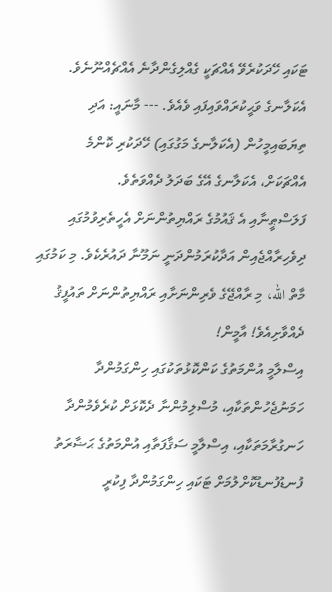ޓަކައި ހޭދަކުރެވޭ އެއްޗަކީ ގެއްލިގެންދާނެ އެއްޗެއްނޫނެވެ. އެކަލާނގެ ވަޙީކުރައްވައިފައި ވެއެވެ. --- މާނައީ: އަދި ތިޔަބައިމީހުން (އެކަލާނގެ މަގުގައި) ހޭދަކުރި ކޮންމެ އެއްޗަކަށް، އެކަލާނގެ އޭގެ ބަދަލު ދެއްވަތެވެ.
ފަލަސްޠީނާއި އެ ޤައުމުގެ ރައްޔިތުންނަށް އެހީތެރިވުމުގައި ދިވެހިރާއްޖެއިން އަދާކުރަމުންދަނީ ނަމޫނާ ދައުރެކެވެ. މި ކަމުގައި މާތް الله، މި ރާއްޖޭގެ ވެރިންނަށާއި ރައްޔިތުންނަށް ތައުފީޤު ދެއްވާށިއެވެ! އާމީން!
އިސްލާމީ އުންމަތުގެ ކަންކޮޅުތަކުގައި ހިންގަމުންދާ ހަމަނުޖެހުންތަކާއި، މުސްލިމުންނާ ދެކޮޅަށް ކުރެވެމުންދާ ހަނގުރާމަތަކާއި، އިސްލާމީ ސަޤާފަތާއި އުންމަތުގެ ޙަޟާރަތު ފުނޑުފުނޑުކޮށްލުމަށް ޓަކައި ހިންގަމުންދާ ފިކުރީ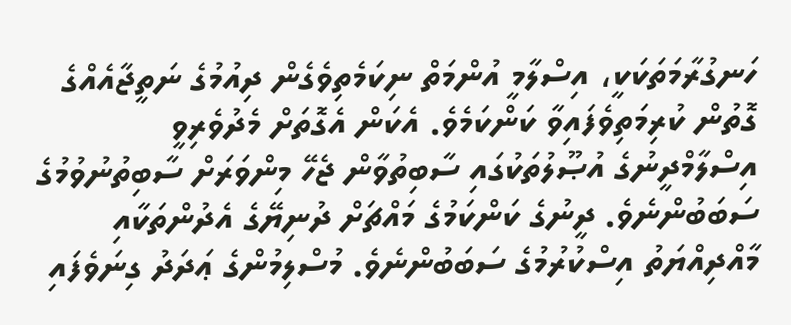ހަނގުރާމަތަކަކީ، އިސްލާމީ އުންމަތް ނިކަމެތިވެގެން ދިއުމުގެ ނަތީޖާއެއްގެ ގޮތުން ކުރިމަތިވެފައިވާ ކަންކަމެވެ. އެކަން އެގޮތަށް މެދުވެރިވީ އިސްލާމްދީނުގެ އުޞޫލުތަކުގައި ސާބިތުވާން ޖެހޭ މިންވަރަށް ސާބިތުނުވުމުގެ ސަބަބުންނެވެ. ދީނުގެ ކަންކަމުގެ މައްޗަށް ދުނިޔޭގެ އެދުންތަކާއި މާއްދިއްޔަތު އިސްކުރުމުގެ ސަބަބުންނެވެ. މުސްލިމުންގެ ޢަދަދު ގިނަވެފައި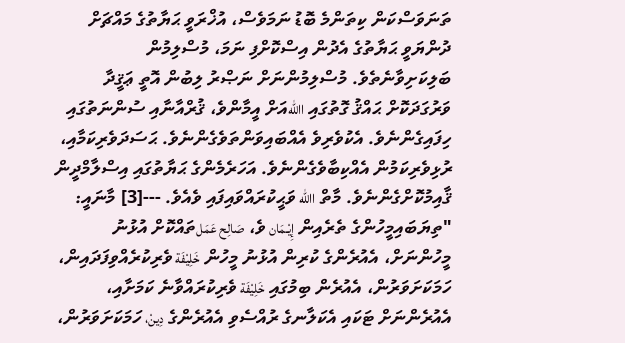ތަނަވަސްކަން ކިތަންމެ ބޮޑު ނަމަވެސް، އުޚްރަވީ ޙަޔާތުގެ މައްޗަށް ދުންޔަވީ ޙަޔާތުގެ އެދުން އިސްކޮށްފި ނަމަ، މުސްލިމުން ބަލިކަށިވާނެތެވެ. މުސްލިމުންނަށް ނަޞްރު ލިބުން އޮތީ ޢަޤީދާ ވަރުގަދަކޮށް ޙައްޤު ގޮތުގައި االلهއަށް އީމާންވެ، ޤުރްއާނާއި ސުންނަތުގައި ހިފައިގެންނެވެ. އެކުވެރިވެ އެއްބައިވަންތަވެގެންނެވެ. ޙަސަދަވެރިކަމާއި، ރުޅިވެރިކަމުން އެއްކިބާވެގެންނެވެ. އަހަރެމެންގެ ޙަޔާތުގައި އިސްލާމްދީން ޤާއިމުކޮށްގެންނެވެ. މާތް االله ވަޙީކުރައްވައިފައި ވެއެވެ. ---[3] މާނައީ: "ތިޔަބައިމީހުންގެ ތެރެއިން إِيْـمَان ވެ، صَالِح عَمَلތައްކޮށް އުޅުނު މީހުންނަށް، އެއުރެންގެ ކުރިން އުޅުނު މީހުން خَلِيْفَة ވެރިކުރެއްވިފަދައިން، ހަމަކަށަވަރުން، އެއުރެން ބިމުގައި خَلِيْفَة ވެރިކުރައްވާނެ ކަމަށާއި، އެއުރެންނަށް ޓަކައި އެކަލާނގެ ރުއްސެވި އެއުރެންގެ دِينْ، ހަމަކަށަވަރުން،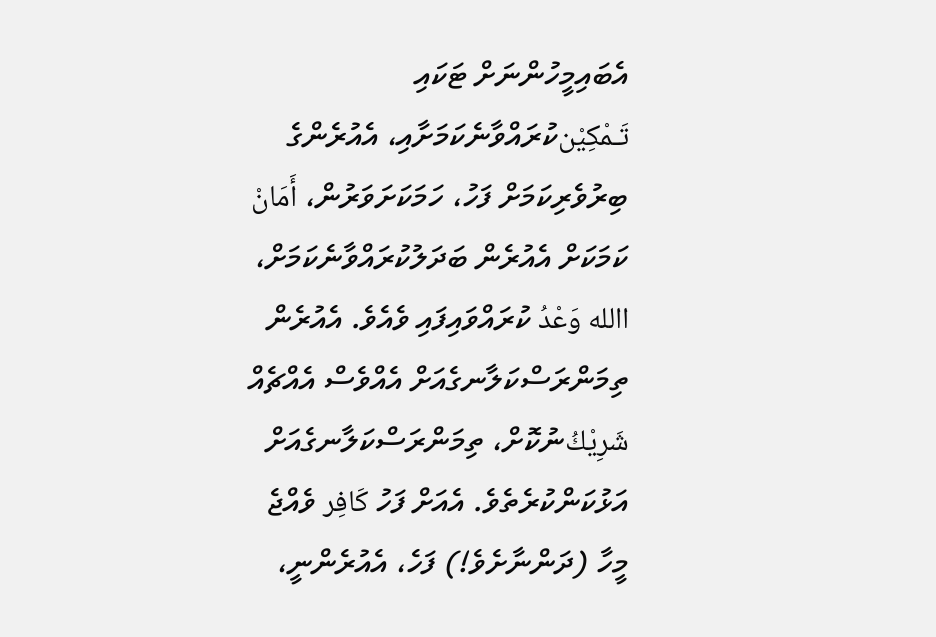އެބައިމީހުންނަށް ޓަކައި تَـمْكِيْنކުރައްވާނެކަމަށާއި، އެއުރެންގެ ބިރުވެރިކަމަށް ފަހު، ހަމަކަށަވަރުން، أَمَانْ ކަމަކަށް އެއުރެން ބަދަލުކުރައްވާނެކަމަށް، االله وَعْدُ ކުރައްވައިފައި ވެއެވެ. އެއުރެން ތިމަންރަސްކަލާނގެއަށް އެއްވެސް އެއްޗެއް شَرِيْكُނުކޮށް، ތިމަންރަސްކަލާނގެއަށް އަޅުކަންކުރެތެވެ. އެއަށް ފަހު كَافِر ވެއްޖެ މީހާ (ދަންނާށެވެ!) ފަހެ، އެއުރެންނީ،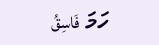ހަމަ فَاسِقُ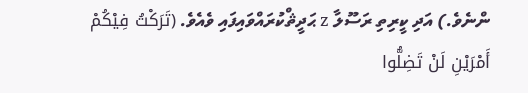ންނެވެ.) އަދި ކީރިތި ރަސޫލާ z ޙަދީޘްކުރައްވައިފައި ވެއެވެ. (تَرَكْتُ فِيْكُمْ أَمْرَيْنِ لَنْ تَضِلُّوا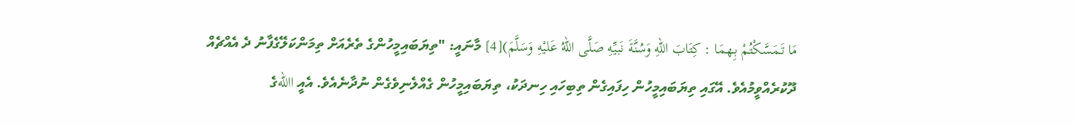مَا تَـمَسَّكْتُمْ بِـهمَا : كِتَابَ اللهِ وَسُنَّةَ نَبيِّهِ صَلَّى اللهُ عَليْهِ وَسَلَّمَ)[4] މާނައީ: "ތިޔަބައިމީހުންގެ ތެރެއަށް ތިމަންކަލޭގެފާނު ދެ އެއްޗެއް ދޫކުރެއްވީމުއެވެ. އޭގައި ތިޔަބައިމީހުން ހިފައިގެން ތިބިހައި ހިނދަކު، ތިޔަބައިމީހުން ގެއްލެނިވެގެން ނުދާނެއެވެ. އެއީ االلهގެ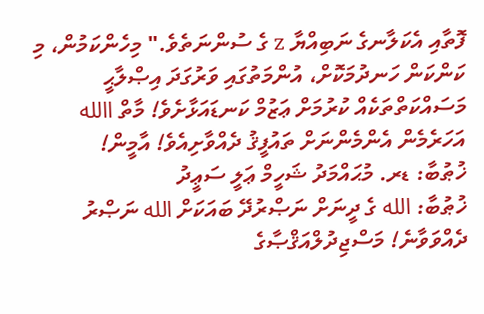ފޮތާއި އެކަލާނގެ ނަބިއްޔާ z ގެ ސުންނަތެވެ." މިހެންކަމުން، މި ކަންކަން ހަނދުމަކޮށް، އުންމަތުގައި ވަރުގަދަ އިޞްލާޙީ މަސައްކަތްތަކެއް ކުރުމަށް ޢަޒުމް ކަނޑައަޅާށެވެ! މާތް االله އަހަރެމެން އެންމެންނަށް ތައުފީޤު ދެއްވާށިއެވެ! އާމީން!
ޚުޠުބާ: ޑރ. މުޙައްމަދު ޝަހީމް ޢަލީ ސަޢީދު
ޚުޠުބާ: الله ގެ ދީނަށް ނަޞްރުދޭ ބައަކަށް الله ނަޞްރު ދެއްވަވާނެ! މަސްޖިދުލްއަޤްޞާގެ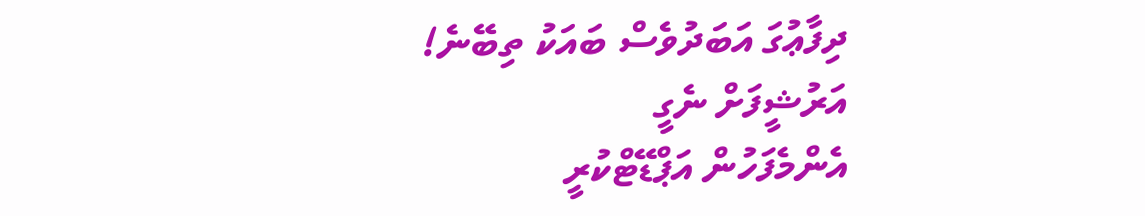ދިފާޢުގަ އަބަދުވެސް ބައަކު ތިބޭނެ!
އަރުޝީފަށް ނެގީ
އެންމެފަހުން އަޕްޑޭޓްކުރީ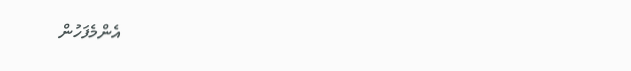އެންމެފަހުން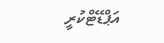އަޕްޑޭޓްކުރީ